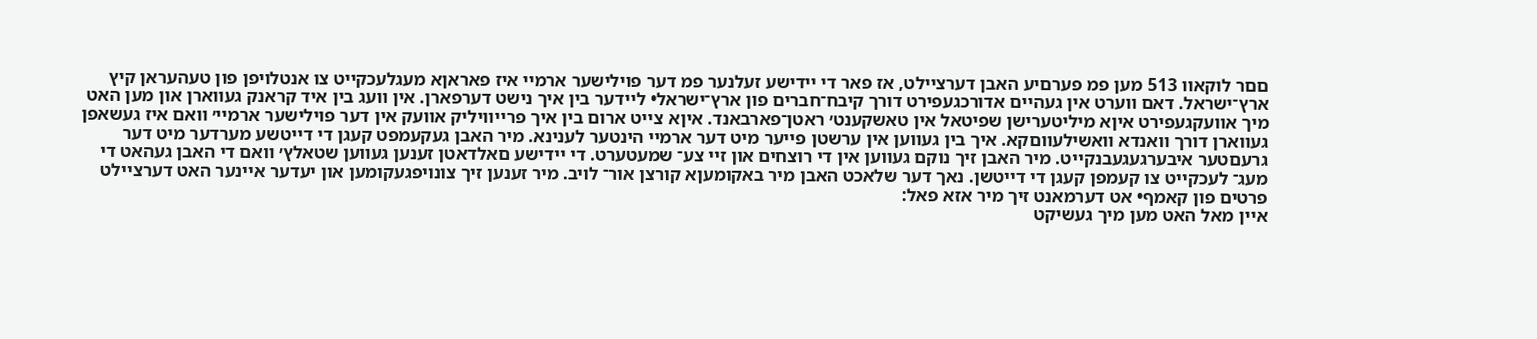םםר לוקאוו 513 מען פמ פערםיע האבן דערציילט, אז פאר די יידישע זעלנער פמ דער פוילישער ארמיי איז פאראןא מעגלעכקייט צו אנטלויפן פון טעהעראן קיץ ארץ־ישראל. דאם װערט אין געהײם אדורכגעפירט דורך קיבח־חברים פון ארץ־ישראל• לײדער בין איך נישט דערפארן. אין װעג בין איד קראנק געװארן און מען האט מיך אװעקגעפירט איןא מיליטערישן שפיטאל אין טאשקענט׳ ראטן־פארבאנד. איןא צײט ארום בין איך פרײװיליק אװעק אין דער פוילישער ארמײ׳ װאם איז געשאפן געװארן דורך װאנדא װאשילעװםקא. איך בין געװען אין ערשטן פײער מיט דער ארמיי הינטער לענינא. מיר האבן געקעמפט קעגן די דײטשע מערדער מיט דער גרעםטער איבערגעגעבנקײט. מיר האבן זיך נוקם געװען אין די רוצחים און זיי צע־ שמעטערט. די ײדישע םאלדאטן זענען געװען שטאלץ׳ װאם די האבן געהאט די מעג־ לעכקײט צו קעמפן קעגן די דײטשן. נאך דער שלאכט האבן מיר באקומעןא קורצן אור־ לויב. מיר זענען זיך צונויפגעקומען און יעדער אײנער האט דערצײלט פרטים פון קאמף• אט דערמאנט זיך מיר אזא פאל:
אײן מאל האט מען מיך געשיקט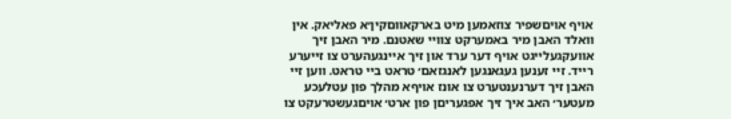אויף אויםשפיר צוזאמען מיט בארקאװםקין׳א פאליאק. אין װאלד האבן מיר באמערקט צוױי שאטנם. מיר האבן זיך אװעקגעלײגט אויף דער ערד און זיך אײנגעהערט צו זײערע רײד. זײ זענען געגאנגען לאנגזאם׳ טראט בײ טראט. װען זײ האבן זיך דערנענטערט צו אונז אויףא מהלך פון עטלעכע מעטער׳ האב איך זיך אפגעריםן פון ארט׳ אויםגעשטרעקט צו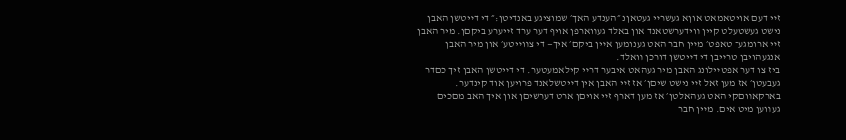זײ דעם אויטאמאט אוןא געשרײ געטאןנ ״הענדע האך׳ שמוציגע באנדיטן:״ די דײטשן האבן נישט געשטעלט קיין װידערשטאנד און באלד געװארפן אויף דער ערד זײערע ביקםן. מיר האבן זײ ארומגע־ טאפט׳ מײן חבר האט גענומען אײן ביקם׳ איך— די צװײטע׳ און מיר האבן אנגעהויבן טרײבן די דײטשן דורכן װאלד.
ביז צו דער אפטײלונג האבן מיר געהאט איבער דרײ קילאמעטער. די דײטשן האבן זיך כםדר געבעטן׳ אז מען זאל זײ נישט שיםן׳ אז זײ האבן אין דײטשלאנד פרויען אוד קינדער. בארקאװםקי האט געהאלטן׳ אז מען דארף זײ אויםן ארט דערשיםן און איך האב מםכים געװען מיט אים. מײן חבר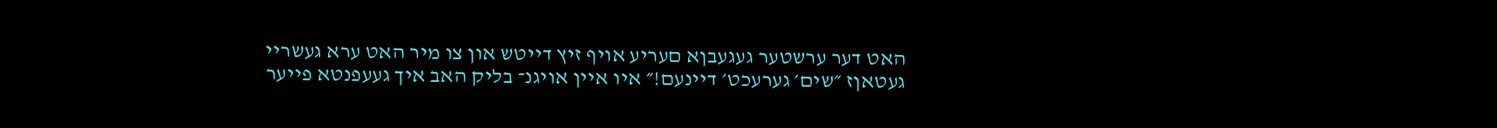האט דער ערשטער געגעבןא םעריע אויף זיץ דײטש און צו מיר האט ערא געשרײ געטאןז ״שים׳ גערעכט׳ דײנעם!״ איו אײן אויגנ־ בליק האב איך געעפנטא פײער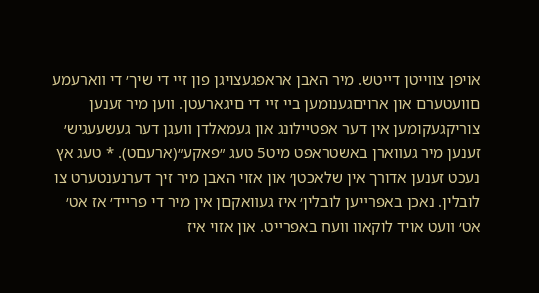אויפן צוױיטן דײטש. מיר האבן אראפגעצויגן פון זײ די שיך׳ די װארעמע םװעטערם און ארויםגענומען בײ זײ די םיגארעטן. װען מיר זענען צוריקגעקומען אין דער אפטײלונג און געמאלדן װעגן דער געשעעגיש׳ זענען מיר געװארן באשטראפט מיט5 טעג ״פאקע״(ארעםט). * טעג אץ נעכט זענען אדורך אין שלאכטן׳ און אזוי האבן מיר זיך דערנענטערט צו לובלין. נאכן באפרײען לובלין׳ איז געװאקםן אין מיר די פרײד׳ אז אט׳ אט׳ װעט אויד לוקאװ װעח באפרײט. און אזוי איז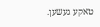טאקע געשען.